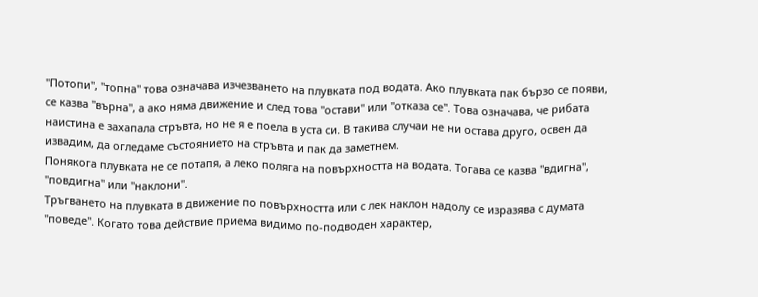"Потопи", "топна" това означава изчезването на плувката под водата. Ако плувката пак бързо се появи, се казва "върна", а ако няма движение и след това "остави" или "отказа се". Това означава, че рибата наистина е захапала стръвта, но не я е поела в уста си. В такива случаи не ни остава друго, освен да извадим, да огледаме състоянието на стръвта и пак да заметнем.
Понякога плувката не се потапя, а леко поляга на повърхността на водата. Тогава се казва "вдигна", "повдигна" или "наклони".
Тръгването на плувката в движение по повърхността или с лек наклон надолу се изразява с думата "поведе". Когато това действие приема видимо по-подводен характер,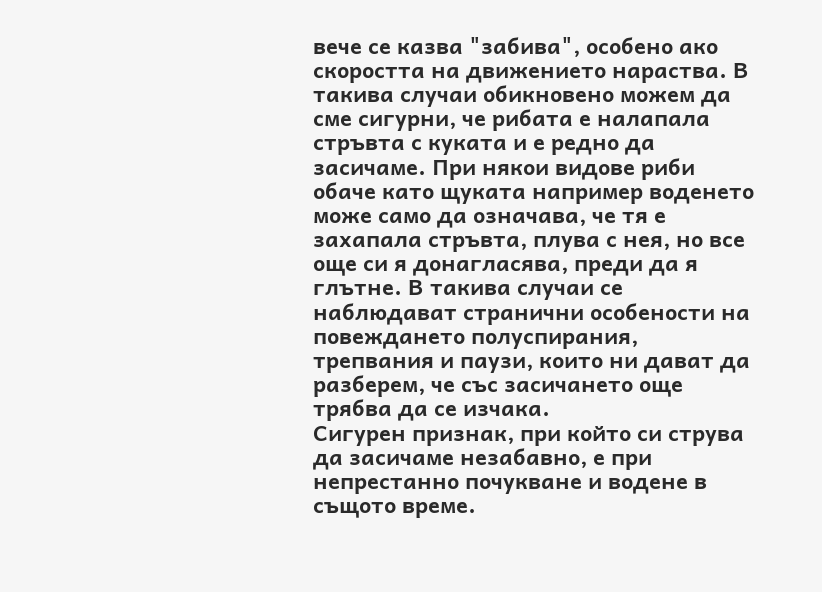вече се казва "забива", особено ако скоростта на движението нараства. В такива случаи обикновено можем да сме сигурни, че рибата е налапала стръвта с куката и е редно да засичаме. При някои видове риби обаче като щуката например воденето може само да означава, че тя е захапала стръвта, плува с нея, но все още си я донагласява, преди да я глътне. В такива случаи се наблюдават странични особености на повеждането полуспирания, трепвания и паузи, които ни дават да разберем, че със засичането още трябва да се изчака.
Сигурен признак, при който си струва да засичаме незабавно, е при непрестанно почукване и водене в същото време.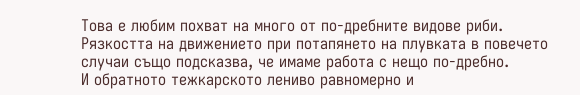Това е любим похват на много от по-дребните видове риби. Рязкостта на движението при потапянето на плувката в повечето случаи също подсказва, че имаме работа с нещо по-дребно.
И обратното тежкарското лениво равномерно и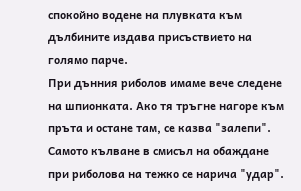спокойно водене на плувката към дълбините издава присъствието на голямо парче.
При дънния риболов имаме вече следене на шпионката. Ако тя тръгне нагоре към пръта и остане там, се казва "залепи". Самото кълване в смисъл на обаждане при риболова на тежко се нарича "удар".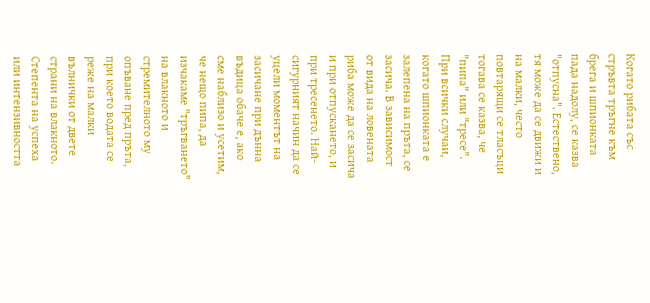Когато рибата със стръвта тръгне към брега и шпионката пада надолу, се казва "отпусна". Естествено, тя може да се движи и на малки, често повтарящи се тласъци тогава се казва, че "пипа" или "тресе". При всички случаи, когато шпионката е залепена на пръта, се засича. В зависимост от вида на ловената риба може да се засича и при отпускането, и при тресенето. Най-сигурният начин да се уцели моментът на засичане при дънна въдица обаче е, ако сме наблизо и усетим, че нещо пипа, да изчакаме "тръгването" на влакното и стремителното му опъване пред пръта, при което водата се реже на малки вълнички от двете страни на влакното.
Степента на успеха или интензивността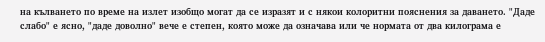на кълването по време на излет изобщо могат да се изразят и с някои колоритни пояснения за даването. "Даде слабо" е ясно, "даде доволно" вече е степен, която може да означава или че нормата от два килограма е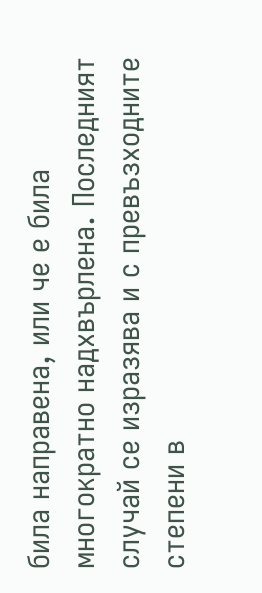била направена, или че е била многократно надхвърлена. Последният случай се изразява и с превъзходните степени в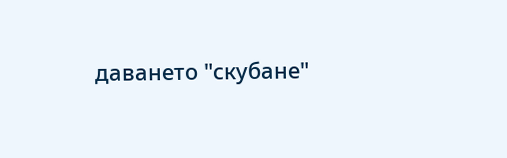даването "скубане"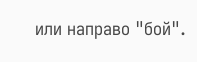или направо "бой".